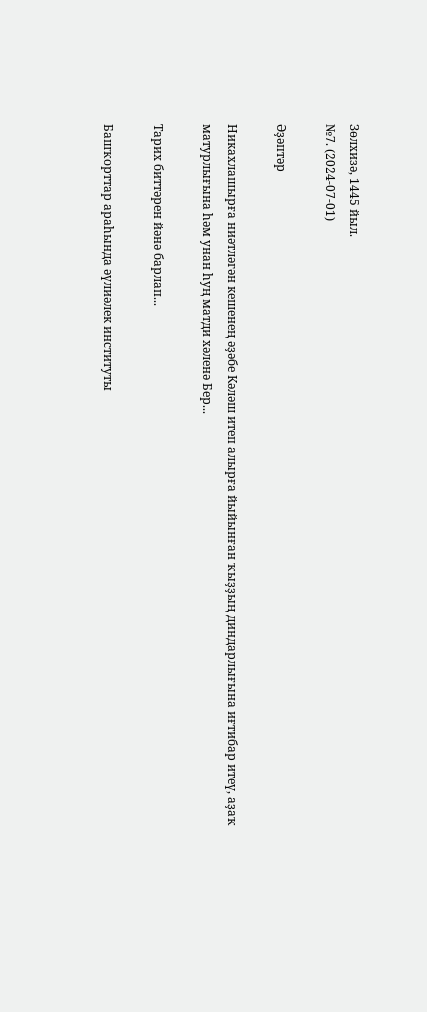Зөлхизә, 1445 йыл.
№7. (2024-07-01)

Әҙәптәр

Никахлашырға ниәтләгән кешенең әҙәбе Кәләш итеп алырға йыйынған ҡыҙҙың диндарлығына иғтибар итеү, аҙаҡ матурлығына һәм унан һуң матди хәленә Бер...

Тарих биттәрен йәнә барлап...

Башҡорттар араһында әүлиәлек институты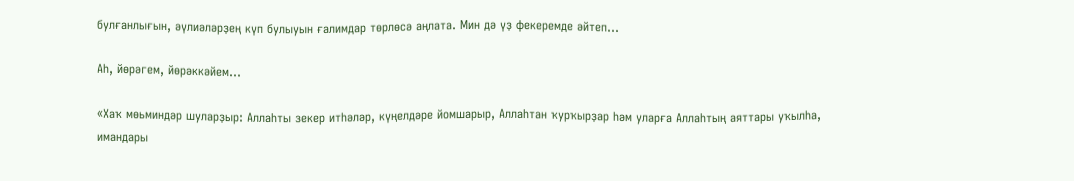булғанлығын, әүлиәләрҙең күп булыуын ғалимдар төрлөсә аңлата. Мин дә үҙ фекеремде әйтеп...

Аһ, йөрәгем, йөрәккәйем...

«Хаҡ мөьминдәр шуларҙыр: Аллаһты зекер итһәләр, күңелдәре йомшарыр, Аллаһтан ҡурҡырҙар һәм уларға Аллаһтың аяттары уҡылһа, имандары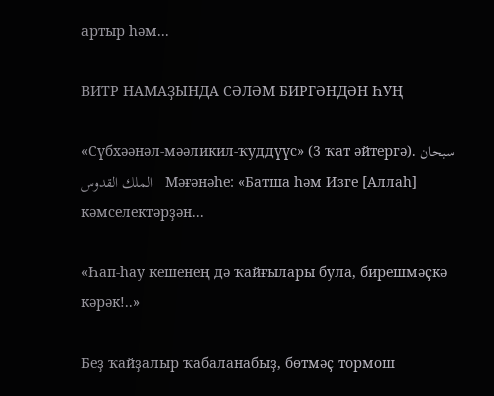артыр һәм...

ВИТР НАМАҘЫНДА СӘЛӘМ БИРГӘНДӘН ҺУҢ

«Сүбхәәнәл-мәәликил-ҡуддүүс» (3 ҡат әйтергә). سبحان الملك القدوس   Мәғәнәһе: «Батша һәм Изге [Аллаһ] кәмселектәрҙән...

«Һап-һау кешенең дә ҡайғылары була, бирешмәҫкә кәрәк!..»

Беҙ ҡайҙалыр ҡабаланабыҙ, бөтмәҫ тормош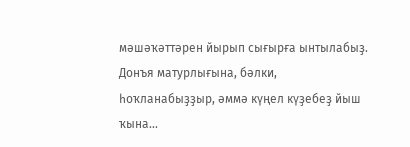мәшәҡәттәрен йырып сығырға ынтылабыҙ. Донъя матурлығына, бәлки, һоҡланабыҙҙыр, әммә күңел күҙебеҙ йыш ҡына...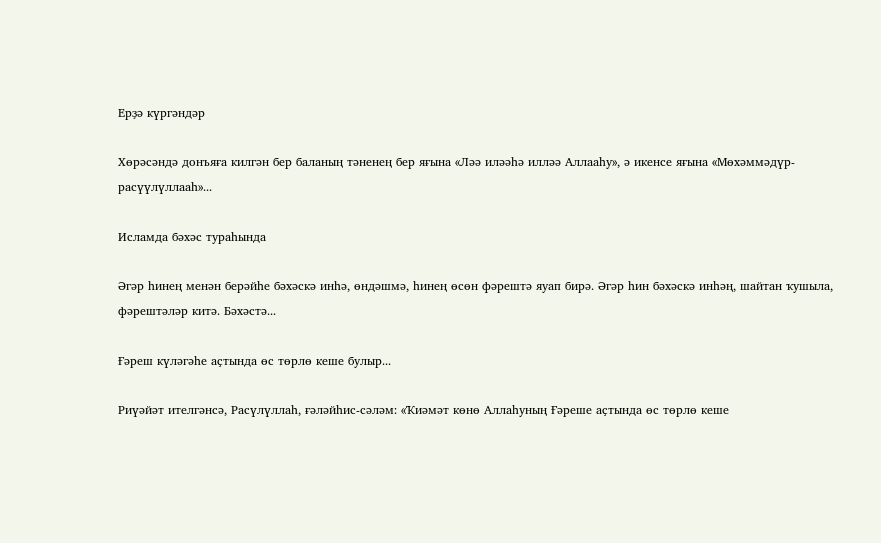Ерҙә күргәндәр

Хөрәсәндә донъяға килгән бер баланың тәненең бер яғына «Ләә иләәһә илләә Аллааһу», ә икенсе яғына «Мөхәммәдүр-расүүлүллааһ»...

Исламда бәхәс тураһында

Әгәр һинең менән берәйһе бәхәскә инһә, өндәшмә, һинең өсөн фәрештә яуап бирә. Әгәр һин бәхәскә инһәң, шайтан ҡушыла, фәрештәләр китә. Бәхәстә...

Ғәреш күләгәһе аҫтында өс төрлө кеше булыр...

Риүәйәт ителгәнсә, Расүлүллаһ, ғәләйһис-сәләм: «Ҡиәмәт көнө Аллаһуның Ғәреше аҫтында өс төрлө кеше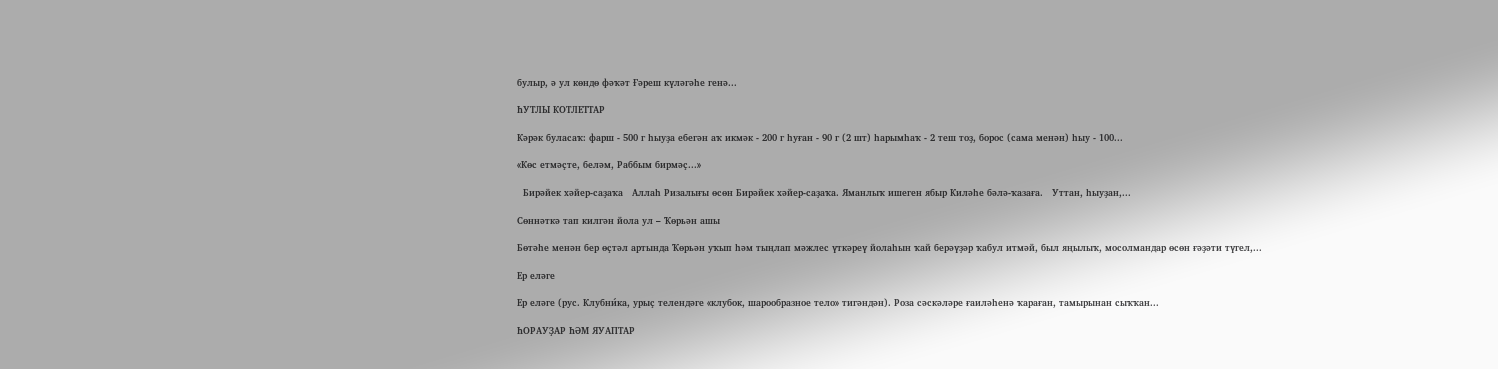булыр, ә ул көндө фәҡәт Ғәреш күләгәһе генә...

ҺУТЛЫ КОТЛЕТТАР

Кәрәк буласаҡ: фарш - 500 г һыуҙа ебегән аҡ икмәк - 200 г һуған - 90 г (2 шт) һарымһаҡ - 2 теш тоҙ, борос (сама менән) һыу - 100...

«Көс етмәҫте, беләм, Раббым бирмәҫ...»

  Бирәйек хәйер-саҙаҡа   Аллаһ Ризалығы өсөн Бирәйек хәйер-саҙаҡа. Яманлыҡ ишеген ябыр Киләһе бәлә-ҡазаға.   Уттан, һыуҙан,...

Сөннәткә тап килгән йола ул – Ҡөрьән ашы

Бөтәһе менән бер өҫтәл артында Ҡөрьән уҡып һәм тыңлап мәжлес үткәреү йолаһын ҡай берәүҙәр ҡабул итмәй, был яңылыҡ, мосолмандар өсөн ғәҙәти түгел,...

Ер еләге

Ер еләге (рус. Клубни́ка, урыҫ телендәге «клубок, шарообразное тело» тигәндән). Роза сәскәләре ғаиләһенә ҡараған, тамырынан сыҡҡан...

ҺОРАУҘАР ҺӘМ ЯУАПТАР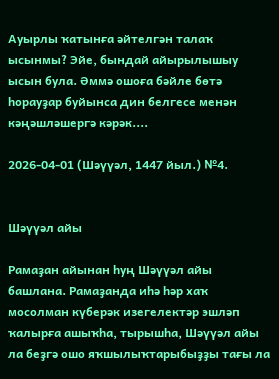Ауырлы ҡатынға әйтелгән талаҡ ысынмы? Эйе, бындай айырылышыу ысын була. Әммә ошоға бәйле бөтә һорауҙар буйынса дин белгесе менән кәңәшләшергә кәрәк....

2026-04-01 (Шәүүәл, 1447 йыл.) №4.


Шәүүәл айы

Рамаҙан айынан һуң Шәүүәл айы башлана. Рамаҙанда иһә һәр хаҡ мосолман күберәк изегелектәр эшләп ҡалырға ашыҡһа, тырышһа, Шәүүәл айы ла беҙгә ошо яҡшылыҡтарыбыҙҙы тағы ла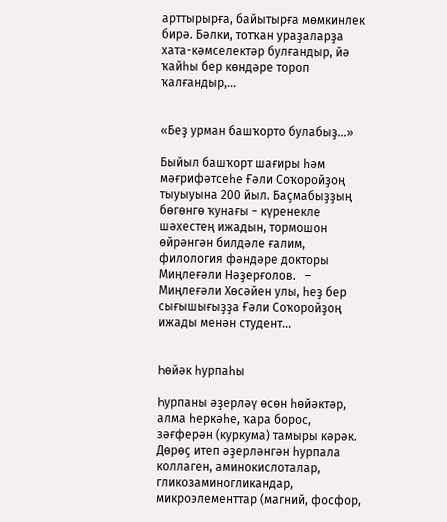арттырырға, байытырға мөмкинлек бирә. Бәлки, тотҡан ураҙаларҙа хата-кәмселектәр булғандыр, йә ҡайһы бер көндәре тороп ҡалғандыр,...


«Беҙ урман башҡорто булабыҙ...»

Быйыл башҡорт шағиры һәм мәғрифәтсеһе Ғәли Соҡоройҙоң тыуыуына 200 йыл. Баҫмабыҙҙың бөгөнгө ҡунағы − күренекле шәхестең ижадын, тормошон өйрәнгән билдәле ғалим, филология фәндәре докторы Миңлеғәли Нәҙерғолов.   – Миңлеғәли Хөсәйен улы, һеҙ бер сығышығыҙҙа Ғәли Соҡоройҙоң ижады менән студент...


Һөйәк һурпаһы

Һурпаны әҙерләү өсөн һөйәктәр, алма һеркәһе, ҡара борос, зәғферән (куркума) тамыры кәрәк. Дөрөҫ итеп әҙерләнгән һурпала коллаген, аминокислоталар, гликозаминогликандар, микроэлементтар (магний, фосфор,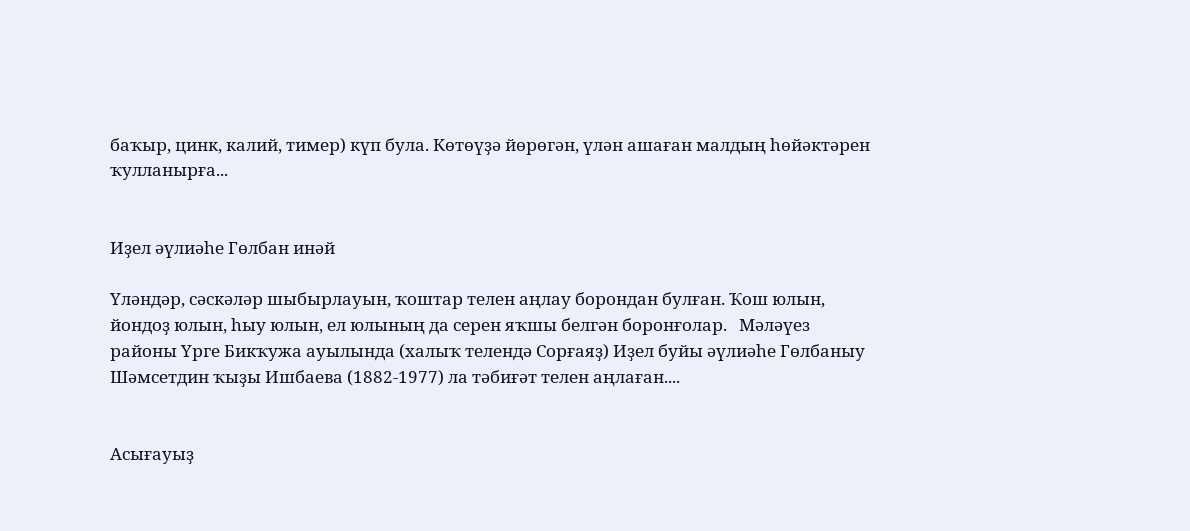баҡыр, цинк, калий, тимер) күп була. Көтөүҙә йөрөгән, үлән ашаған малдың һөйәктәрен ҡулланырға...


Иҙел әүлиәһе Гөлбан инәй

Үләндәр, сәскәләр шыбырлауын, ҡоштар телен аңлау борондан булған. Ҡош юлын, йондоҙ юлын, һыу юлын, ел юлының да серен яҡшы белгән боронғолар.   Мәләүез районы Үрге Бикҡужа ауылында (халыҡ телендә Сорғаяҙ) Иҙел буйы әүлиәһе Гөлбаныу Шәмсетдин ҡыҙы Ишбаева (1882-1977) ла тәбиғәт телен аңлаған....


Асығауыҙ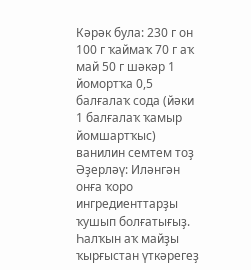Кәрәк була: 230 г он 100 г ҡаймаҡ 70 г аҡ май 50 г шәкәр 1 йомортҡа 0,5 балғалаҡ сода (йәки 1 балғалаҡ ҡамыр йомшартҡыс) ванилин семтем тоҙ   Әҙерләү: Иләнгән онға ҡоро ингредиенттарҙы ҡушып болғатығыҙ. Һалҡын аҡ майҙы ҡырғыстан үткәрегеҙ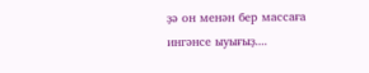ҙә он менән бер массаға ингәнсе ыуығыҙ....